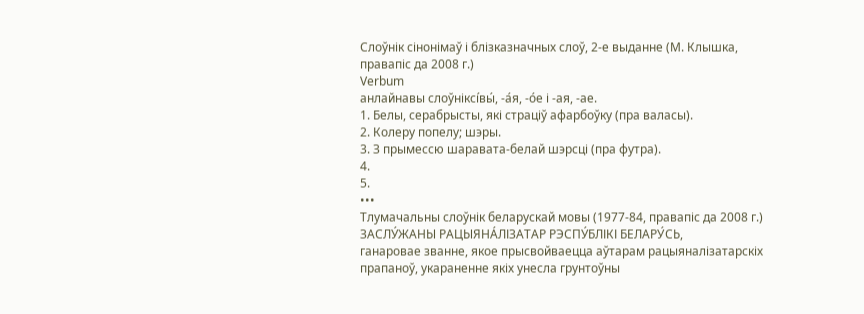Слоўнік сінонімаў і блізказначных слоў, 2-е выданне (М. Клышка, правапіс да 2008 г.)
Verbum
анлайнавы слоўніксі́вы́, ‑а́я, ‑о́е і ‑ая, ‑ае.
1. Белы, серабрысты, які страціў афарбоўку (пра валасы).
2. Колеру попелу; шэры.
3. З прымессю шаравата-белай шэрсці (пра футра).
4.
5.
•••
Тлумачальны слоўнік беларускай мовы (1977-84, правапіс да 2008 г.)
ЗАСЛУ́ЖАНЫ РАЦЫЯНА́ЛІЗАТАР РЭСПУ́БЛІКІ БЕЛАРУ́СЬ,
ганаровае званне, якое прысвойваецца аўтарам рацыяналізатарскіх прапаноў, укараненне якіх унесла грунтоўны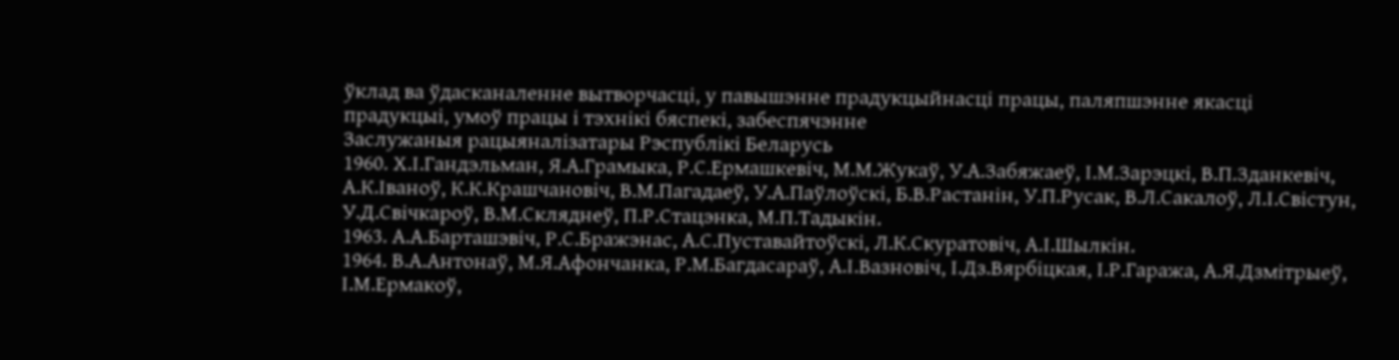ўклад ва ўдасканаленне вытворчасці, у павышэнне прадукцыйнасці працы, паляпшэнне якасці прадукцыі, умоў працы і тэхнікі бяспекі, забеспячэнне
Заслужаныя рацыяналізатары Рэспублікі Беларусь
1960. Х.І.Гандэльман, Я.А.Грамыка, Р.С.Ермашкевіч, М.М.Жукаў, У.А.Забяжаеў, І.М.Зарэцкі, В.П.Зданкевіч, А.К.Іваноў, К.К.Крашчановіч, В.М.Пагадаеў, У.А.Паўлоўскі, Б.В.Растанін, У.П.Русак, В.Л.Сакалоў, Л.І.Свістун, У.Д.Свічкароў, В.М.Скляднеў, П.Р.Стацэнка, М.П.Тадыкін.
1963. А.А.Барташэвіч, Р.С.Бражэнас, А.С.Пуставайтоўскі, Л.К.Скуратовіч, А.І.Шылкін.
1964. В.А.Антонаў, М.Я.Афончанка, Р.М.Багдасараў, А.І.Вазновіч, І.Дз.Вярбіцкая, І.Р.Гаража, А.Я.Дзмітрыеў, І.М.Ермакоў,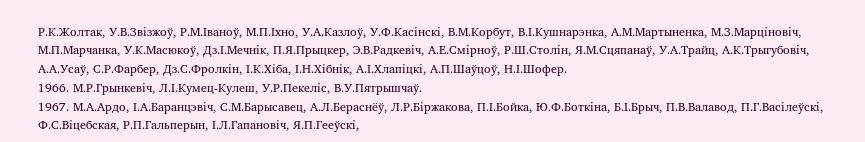Р.К.Жолтак, У.В.Звізжоў, Р.М.Іваноў, М.П.Іхно, У.А.Казлоў, У.Ф.Касінскі, В.М.Корбут, В.І.Кушнарэнка, А.М.Мартыненка, М.З.Марціновіч, М.П.Марчанка, У.К.Масюкоў, Дз.І.Мечнік, П.Я.Прыцкер, Э.В.Радкевіч, А.Е.Смірноў, Р.Ш.Столін, Я.М.Сцяпанаў, У.А.Трайц, А.К.Трыгубовіч, А.А.Усаў, С.Р.Фарбер, Дз.С.Фролкін, І.К.Хіба, І.Н.Хібнік, А.І.Хлапіцкі, А.П.Шаўцоў, Н.І.Шофер.
1966. М.Р.Грынкевіч, Л.І.Кумец-Кулеш, У.Р.Пекеліс, В.У.Пятрышчаў.
1967. М.А.Ардо, І.А.Баранцэвіч, С.М.Барысавец, А.Л.Бераснёў, Л.Р.Біржакова, П.І.Бойка, Ю.Ф.Боткіна, Б.І.Брыч, П.В.Валавод, П.Г.Васілеўскі, Ф.С.Віцебская, Р.П.Гальперын, І.Л.Гапановіч, Я.П.Гееўскі,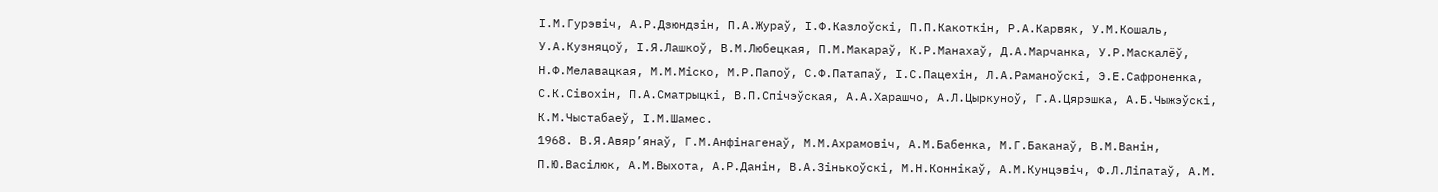І.М.Гурэвіч, А.Р.Дзюндзін, П.А.Жураў, І.Ф.Казлоўскі, П.П.Какоткін, Р.А.Карвяк, У.М.Кошаль, У.А.Кузняцоў, І.Я.Лашкоў, В.М.Любецкая, П.М.Макараў, К.Р.Манахаў, Д.А.Марчанка, У.Р.Маскалёў, Н.Ф.Мелавацкая, М.М.Міско, М.Р.Папоў, С.Ф.Патапаў, І.С.Пацехін, Л.А.Раманоўскі, Э.Е.Сафроненка, С.К.Сівохін, П.А.Сматрыцкі, В.П.Спічэўская, А.А.Харашчо, А.Л.Цыркуноў, Г.А.Цярэшка, А.Б.Чыжэўскі, К.М.Чыстабаеў, І.М.Шамес.
1968. В.Я.Авяр’янаў, Г.М.Анфінагенаў, М.М.Ахрамовіч, А.М.Бабенка, М.Г.Баканаў, В.М.Ванін, П.Ю.Васілюк, А.М.Выхота, А.Р.Данін, В.А.Зінькоўскі, М.Н.Коннікаў, А.М.Кунцэвіч, Ф.Л.Ліпатаў, А.М.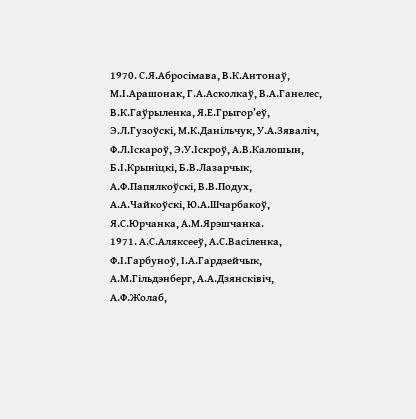1970. С.Я.Абросімава, В.К.Антонаў, М.І.Арашонак, Г.А.Асколкаў, В.А.Ганелес, В.К.Гаўрыленка, Я.Е.Грыгор’еў, Э.Л.Гузоўскі, М.К.Данільчук, У.А.Зяваліч, Ф.Л.Іскароў, Э.У.Іскроў, А.В.Калошын, Б.І.Крыніцкі, Б.В.Лазарчык, А.Ф.Папялкоўскі, В.В.Подух, А.А.Чайкоўскі, Ю.А.Шчарбакоў, Я.С.Юрчанка, А.М.Ярэшчанка.
1971. А.С.Аляксееў, А.С.Васіленка, Ф.І.Гарбуноў, І.А.Гардзейчык, А.М.Гільдэнберг, А.А.Дзянсківіч, А.Ф.Жолаб,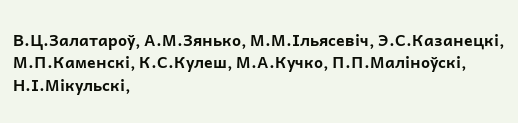В.Ц.Залатароў, А.М.Зянько, М.М.Ільясевіч, Э.С.Казанецкі, М.П.Каменскі, К.С.Кулеш, М.А.Кучко, П.П.Маліноўскі, Н.І.Мікульскі,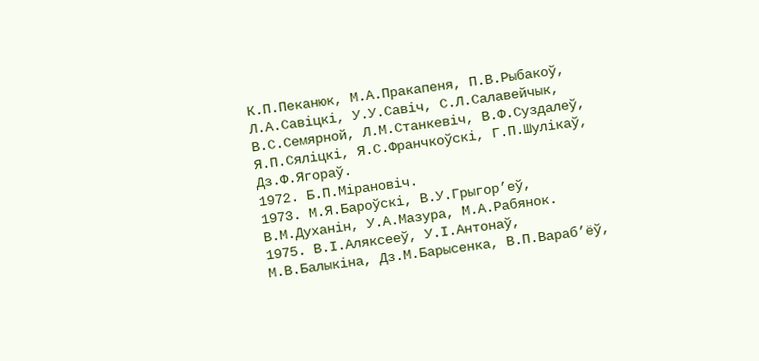К.П.Пеканюк, М.А.Пракапеня, П.В.Рыбакоў, Л.А.Савіцкі, У.У.Савіч, С.Л.Салавейчык, В.С.Семярной, Л.М.Станкевіч, В.Ф.Суздалеў, Я.П.Сяліцкі, Я.С.Франчкоўскі, Г.П.Шулікаў, Дз.Ф.Ягораў.
1972. Б.П.Мірановіч.
1973. М.Я.Бароўскі, В.У.Грыгор’еў, В.М.Духанін, У.А.Мазура, М.А.Рабянок.
1975. В.І.Аляксееў, У.І.Антонаў, М.В.Балыкіна, Дз.М.Барысенка, В.П.Вараб’ёў,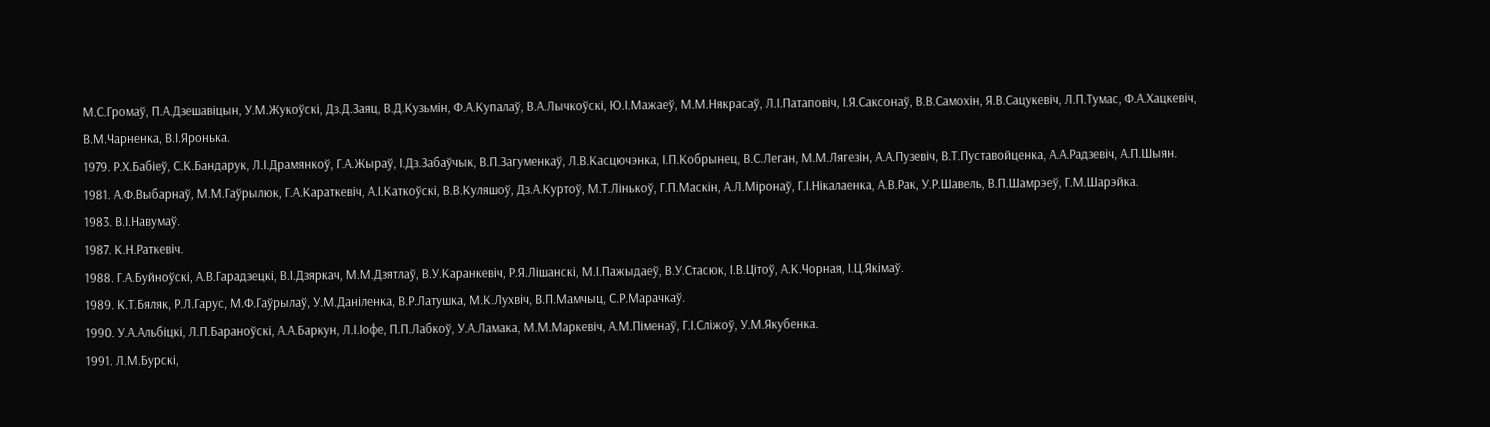М.С.Громаў, П.А.Дзешавіцын, У.М.Жукоўскі, Дз.Д.Заяц, В.Д.Кузьмін, Ф.А.Купалаў, В.А.Лычкоўскі, Ю.І.Мажаеў, М.М.Някрасаў, Л.І.Патаповіч, І.Я.Саксонаў, В.В.Самохін, Я.В.Сацукевіч, Л.П.Тумас, Ф.А.Хацкевіч, В.М.Чарненка, В.І.Яронька.
1979. Р.Х.Бабіеў, С.К.Бандарук, Л.І.Драмянкоў, Г.А.Жыраў, І.Дз.Забаўчык, В.П.Загуменкаў, Л.В.Касцючэнка, І.П.Кобрынец, В.С.Леган, М.М.Лягезін, А.А.Пузевіч, В.Т.Пуставойценка, А.А.Радзевіч, А.П.Шыян.
1981. А.Ф.Выбарнаў, М.М.Гаўрылюк, Г.А.Караткевіч, А.І.Каткоўскі, В.В.Куляшоў, Дз.А.Куртоў, М.Т.Лінькоў, Г.П.Маскін, А.Л.Міронаў, Г.І.Нікалаенка, А.В.Рак, У.Р.Шавель, В.П.Шамрэеў, Г.М.Шарэйка.
1983. В.І.Навумаў.
1987. К.Н.Раткевіч.
1988. Г.А.Буйноўскі, А.В.Гарадзецкі, В.І.Дзяркач, М.М.Дзятлаў, В.У.Каранкевіч, Р.Я.Лішанскі, М.І.Пажыдаеў, В.У.Стасюк, І.В.Цітоў, А.К.Чорная, І.Ц.Якімаў.
1989. К.Т.Бяляк, Р.Л.Гарус, М.Ф.Гаўрылаў, У.М.Даніленка, В.Р.Латушка, М.К.Лухвіч, В.П.Мамчыц, С.Р.Марачкаў.
1990. У.А.Альбіцкі, Л.П.Бараноўскі, А.А.Баркун, Л.І.Іофе, П.П.Лабкоў, У.А.Ламака, М.М.Маркевіч, А.М.Піменаў, Г.І.Сліжоў, У.М.Якубенка.
1991. Л.М.Бурскі,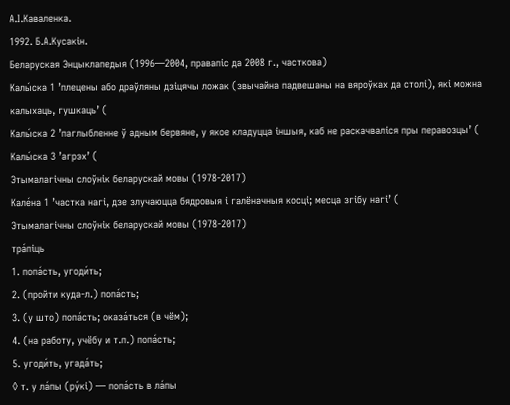А.І.Каваленка.
1992. Б.А.Кусакін.
Беларуская Энцыклапедыя (1996—2004, правапіс да 2008 г., часткова)
Калы́ска 1 ’плецены або драўляны дзіцячы ложак (звычайна падвешаны на вяроўках да столі), які можна калыхаць, гушкаць’ (
Калы́ска 2 ’паглыбленне ў адным бервяне, у якое кладуцца іншыя, каб не раскачваліся пры перавозцы’ (
Калы́ска 3 ’агрэх’ (
Этымалагічны слоўнік беларускай мовы (1978-2017)
Кале́на 1 ’частка нагі, дзе злучаюцца бядровыя і галёначныя косці; месца згібу нагі’ (
Этымалагічны слоўнік беларускай мовы (1978-2017)
тра́піць
1. попа́сть, угоди́ть;
2. (пройти куда-л.) попа́сть;
3. (у што) попа́сть; оказа́ться (в чём);
4. (на работу, учёбу и т.п.) попа́сть;
5. угоди́ть, угада́ть;
◊ т. у ла́пы (ру́кі) — попа́сть в ла́пы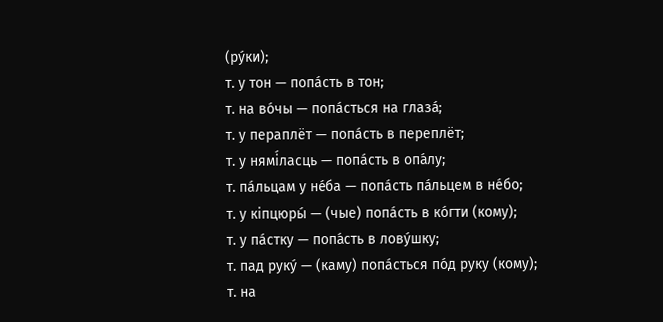(ру́ки);
т. у тон — попа́сть в тон;
т. на во́чы — попа́сться на глаза́;
т. у пераплёт — попа́сть в переплёт;
т. у нямі́ласць — попа́сть в опа́лу;
т. па́льцам у не́ба — попа́сть па́льцем в не́бо;
т. у кіпцюры́ — (чые) попа́сть в ко́гти (кому);
т. у па́стку — попа́сть в лову́шку;
т. пад руку́ — (каму) попа́сться по́д руку (кому);
т. на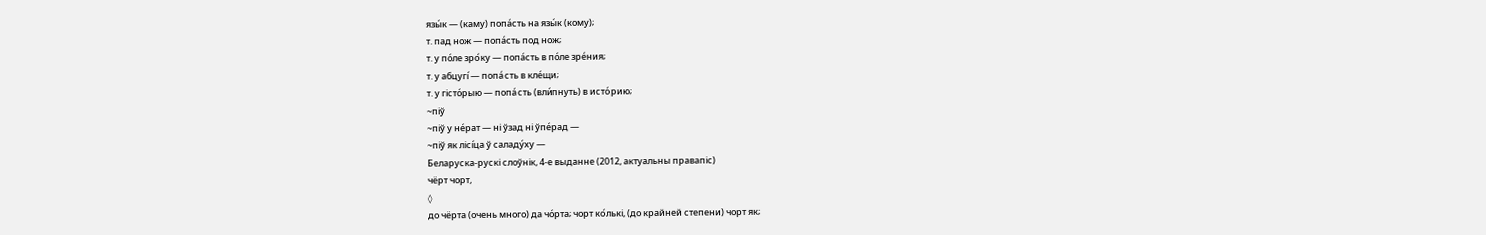язы́к — (каму) попа́сть на язы́к (кому);
т. пад нож — попа́сть под нож;
т. у по́ле зро́ку — попа́сть в по́ле зре́ния;
т. у абцугі́ — попа́сть в кле́щи;
т. у гісто́рыю — попа́сть (вли́пнуть) в исто́рию;
~піў
~піў у не́рат — ні ўзад ні ўпе́рад —
~піў як лісі́ца ў саладу́ху —
Беларуска-рускі слоўнік, 4-е выданне (2012, актуальны правапіс)
чёрт чорт,
◊
до чёрта (очень много) да чо́рта; чорт ко́лькі, (до крайней степени) чорт як;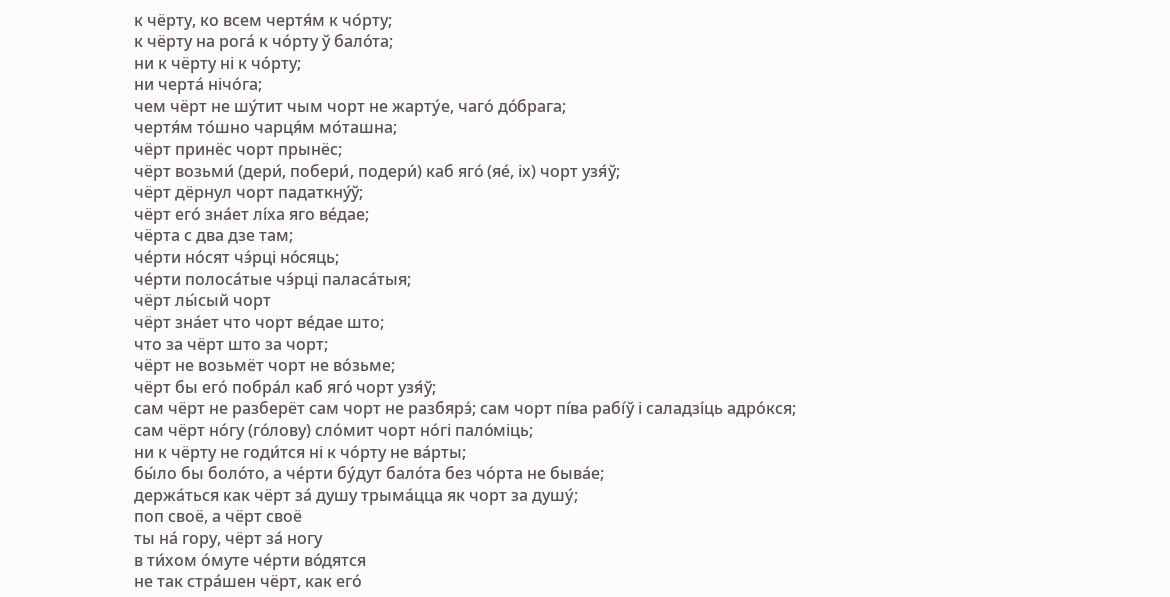к чёрту, ко всем чертя́м к чо́рту;
к чёрту на рога́ к чо́рту ў бало́та;
ни к чёрту ні к чо́рту;
ни черта́ нічо́га;
чем чёрт не шу́тит чым чорт не жарту́е, чаго́ до́брага;
чертя́м то́шно чарця́м мо́ташна;
чёрт принёс чорт прынёс;
чёрт возьми́ (дери́, побери́, подери́) каб яго́ (яе́, іх) чорт узя́ў;
чёрт дёрнул чорт падаткну́ў;
чёрт его́ зна́ет лі́ха яго ве́дае;
чёрта с два дзе там;
че́рти но́сят чэ́рці но́сяць;
че́рти полоса́тые чэ́рці паласа́тыя;
чёрт лы́сый чорт
чёрт зна́ет что чорт ве́дае што;
что за чёрт што за чорт;
чёрт не возьмёт чорт не во́зьме;
чёрт бы его́ побра́л каб яго́ чорт узя́ў;
сам чёрт не разберёт сам чорт не разбярэ́; сам чорт пі́ва рабі́ў і саладзі́ць адро́кся;
сам чёрт но́гу (го́лову) сло́мит чорт но́гі пало́міць;
ни к чёрту не годи́тся ні к чо́рту не ва́рты;
бы́ло бы боло́то, а че́рти бу́дут бало́та без чо́рта не быва́е;
держа́ться как чёрт за́ душу трыма́цца як чорт за душу́;
поп своё, а чёрт своё
ты на́ гору, чёрт за́ ногу
в ти́хом о́муте че́рти во́дятся
не так стра́шен чёрт, как его́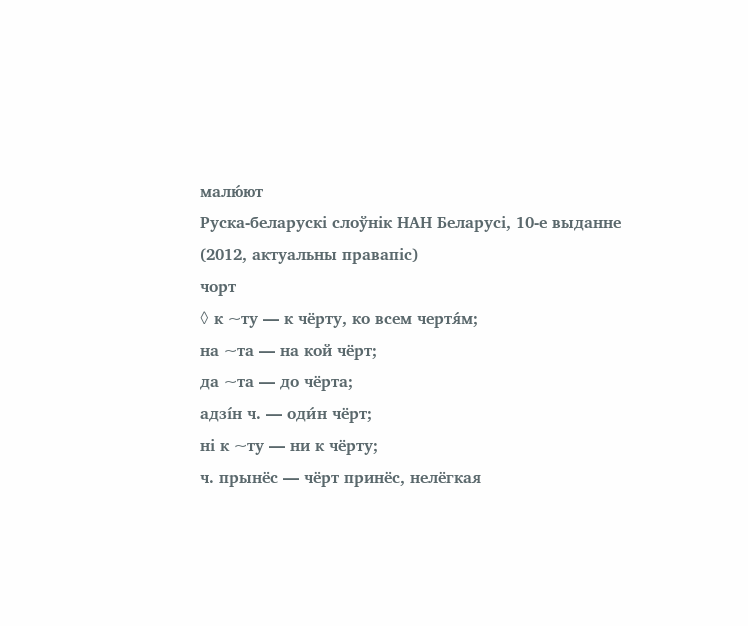малю́ют
Руска-беларускі слоўнік НАН Беларусі, 10-е выданне (2012, актуальны правапіс)
чорт
◊ к ~ту — к чёрту, ко всем чертя́м;
на ~та — на кой чёрт;
да ~та — до чёрта;
адзі́н ч. — оди́н чёрт;
ні к ~ту — ни к чёрту;
ч. прынёс — чёрт принёс, нелёгкая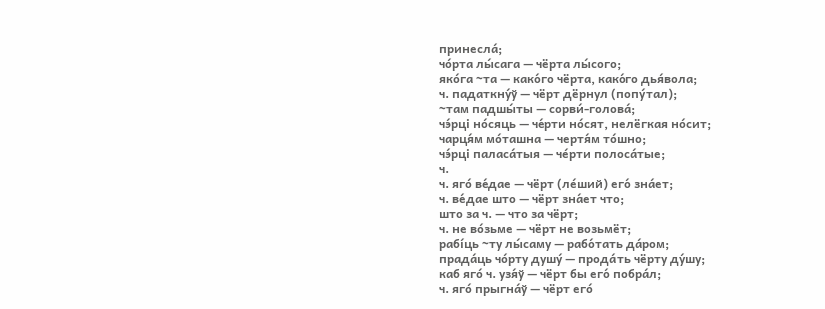принесла́;
чо́рта лы́сага — чёрта лы́сого;
яко́га ~та — како́го чёрта, како́го дья́вола;
ч. падаткну́ў — чёрт дёрнул (попу́тал);
~там падшы́ты — сорви́-голова́;
чэ́рці но́сяць — че́рти но́сят, нелёгкая но́сит;
чарця́м мо́ташна — чертя́м то́шно;
чэ́рці паласа́тыя — че́рти полоса́тые;
ч.
ч. яго́ ве́дае — чёрт (ле́ший) его́ зна́ет;
ч. ве́дае што — чёрт зна́ет что;
што за ч. — что за чёрт;
ч. не во́зьме — чёрт не возьмёт;
рабі́ць ~ту лы́саму — рабо́тать да́ром;
прада́ць чо́рту душу́ — прода́ть чёрту ду́шу;
каб яго́ ч. узя́ў — чёрт бы его́ побра́л;
ч. яго́ прыгна́ў — чёрт его́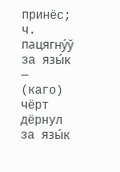принёс;
ч. пацягну́ў за язы́к — (каго) чёрт дёрнул за язы́к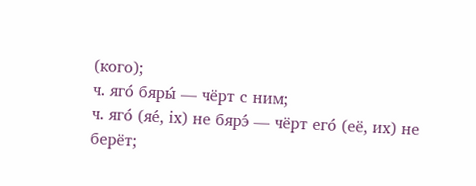(кого);
ч. яго́ бяры́ — чёрт с ним;
ч. яго́ (яе́, іх) не бярэ́ — чёрт его́ (её, их) не берёт;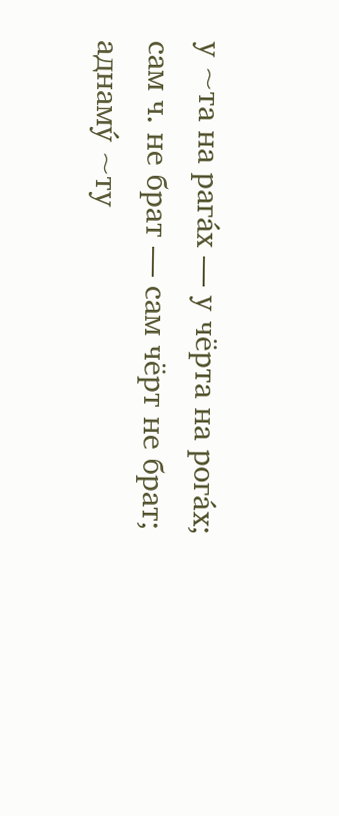у ~та на рага́х — у чёрта на рога́х;
сам ч. не брат — сам чёрт не брат;
аднаму́ ~ту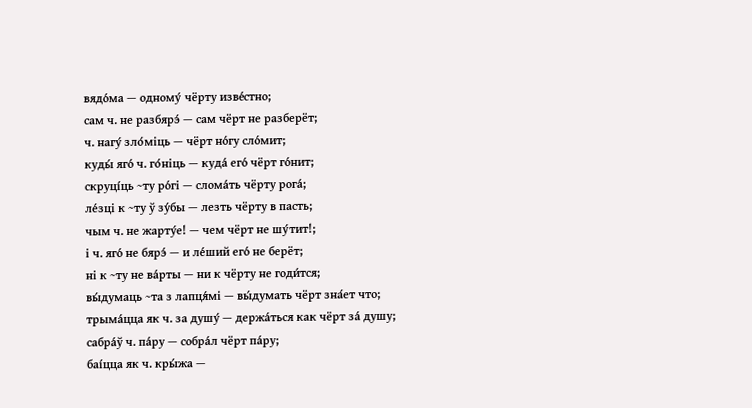вядо́ма — одному́ чёрту изве́стно;
сам ч. не разбярэ́ — сам чёрт не разберёт;
ч. нагу́ зло́міць — чёрт но́гу сло́мит;
куды́ яго́ ч. го́ніць — куда́ его́ чёрт го́нит;
скруці́ць ~ту ро́гі — слома́ть чёрту рога́;
ле́зці к ~ту ў зу́бы — лезть чёрту в пасть;
чым ч. не жарту́е! — чем чёрт не шу́тит!;
і ч. яго́ не бярэ́ — и ле́ший его́ не берёт;
ні к ~ту не ва́рты — ни к чёрту не годи́тся;
вы́думаць ~та з лапця́мі — вы́думать чёрт зна́ет что;
трыма́цца як ч. за душу́ — держа́ться как чёрт за́ душу;
сабра́ў ч. па́ру — собра́л чёрт па́ру;
баі́цца як ч. кры́жа —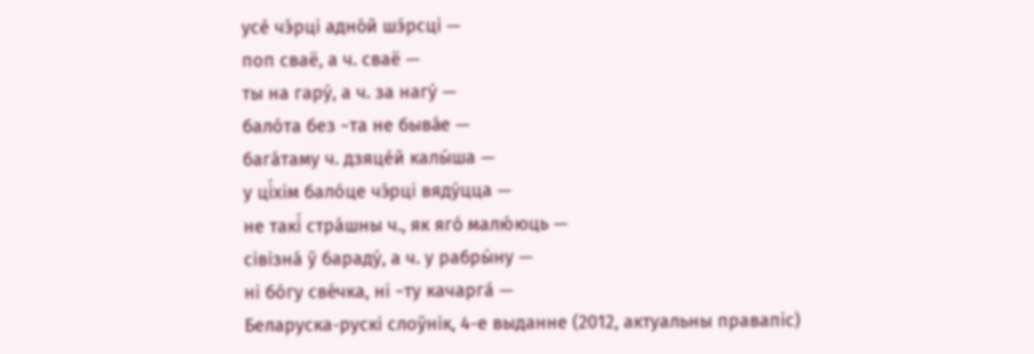усе́ чэ́рці адно́й шэ́рсці —
поп сваё, а ч. сваё —
ты на гару́, а ч. за нагу́ —
бало́та без ~та не быва́е —
бага́таму ч. дзяце́й калы́ша —
у ці́хім бало́це чэ́рці вяду́цца —
не такі́ стра́шны ч., як яго́ малю́юць —
сівізна́ ў бараду́, а ч. у рабры́ну —
ні бо́гу све́чка, ні ~ту качарга́ —
Беларуска-рускі слоўнік, 4-е выданне (2012, актуальны правапіс)